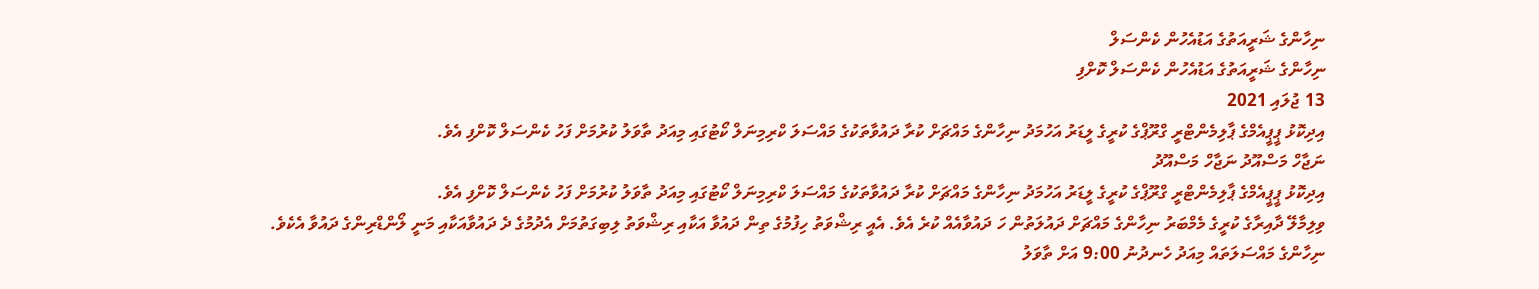ނިހާންގެ ޝަރީއަތުގެ އަޑުއެހުން ކެންސަލް
ނިހާންގެ ޝަރީއަތުގެ އަޑުއެހުން ކެންސަލް ކޮށްފި
13 ޖުލައި 2021
އިދިކޮޅު ޕީޕީއެމްގެ ޕާލިމެންޓްރީ ގްރޫޕްގެ ކުރީގެ ލީޑަރު އަހުމަދު ނިހާންގެ މައްޗަށް ކުރާ ދައުވާތަކުގެ މައްސަލަ ކްރިމިނަލް ކޯޓުގައި މިއަދު ތާވަލު ކުރުމަށް ފަހު ކެންސަލް ކޮށްފި އެވެ.
ނަޖާހް މަސްއޫދު ނަޖާހް މަސްއޫދު
އިދިކޮޅު ޕީޕީއެމްގެ ޕާލިމެންޓްރީ ގްރޫޕްގެ ކުރީގެ ލީޑަރު އަހުމަދު ނިހާންގެ މައްޗަށް ކުރާ ދައުވާތަކުގެ މައްސަލަ ކްރިމިނަލް ކޯޓުގައި މިއަދު ތާވަލު ކުރުމަށް ފަހު ކެންސަލް ކޮށްފި އެވެ.
ވިލިމާލޭ ދާއިރާގެ ކުރީގެ މެމްބަރު ނިހާންގެ މައްޗަށް ދައުލަތުން ހަ ދައުވާއެއް ކުރެ އެވެ. އެއީ ރިޝްވަތު ހިފުމުގެ ތިން ދައުވާ އަކާއި ރިޝްވަތު ލިބިގަތުމަށް އެދުމުގެ ދެ ދައުވާއަކާއި މަނީ ލޯންޑްރިންގެ ދައުވާ އެކެވެ.
ނިހާންގެ މައްސަލަތައް މިއަދު ހެނދުނު 9:00 އަށް ތާވަލު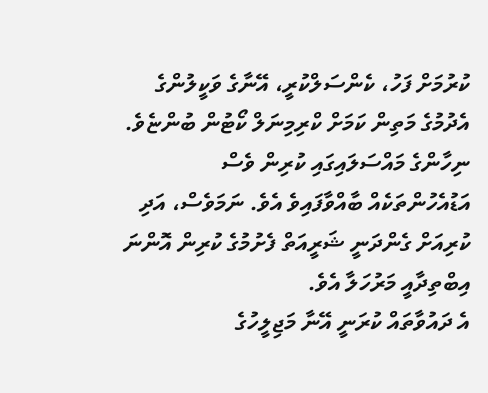ކުރުމަށް ފަހު، ކެންސަލްކުރީ، އޭނާގެ ވަކީލުންގެ އެދުމުގެ މަތިން ކަމަށް ކްރިމިނަލް ކޯޓުން ބުންޏެވެ.
ނިހާންގެ މައްސަލައިގައި ކުރިން ވެސް އަޑުއެހުންތަކެއް ބާއްވާފައިވެ އެވެ. ނަމަވެސް، އަދި ކުރިއަށް ގެންދަނީ ޝަރީއަތް ފެށުމުގެ ކުރިން އޮންނަ އިބްތިދާއީ މަރުހަލާ އެވެ.
އެ ދައުވާތައް ކުރަނީ އޭނާ މަޖިލީހުގެ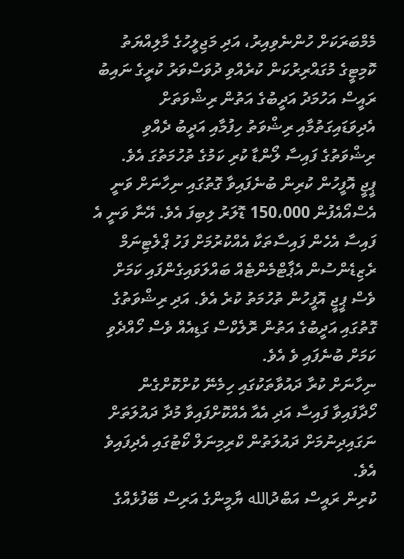މެމްބަރަކަށް ހުންނެވިއިރު، އަދި މަޖިލީހުގެ މާލިއްޔަތު ކޮމިޓީގެ މުގައްރިރުކަން ކުރެއްވި ދުވަސްވަރު ކުރީގެ ނައިބު ރައީސް އަހުމަދު އަދީބުގެ އަތުން ރިޝްވަތަށް އެދިވަޑައިގަތުމާއި ރިޝްވަތު ހިފުމާއި އަދީބު ދެއްވި ރިޝްވަތުގެ ފައިސާ ލޯންޑާ ކުރި ކަމުގެ ތުހުމަތުގަ އެވެ.
ޕީޖީ އޮފީހުން ކުރިން ބުނެފައިވާ ގޮތުގައި ނިހާނަށް ވަނީ އެސްއޯއެފުން 150،000 ޑޮލަރު ލިބިފަ އެވެ. އޭނާ ވަނީ އެ ފައިސާ އެހެން ފައިސާތަކާ އެއްކުރުމަށް ފަހު ޕްލެޓިނަމް ރެޒިޑެންސުން އެޕާޓްމެންޓެއް ބައްލަވައިގެންފައި ކަމަށް ވެސް ޕީޖީ އޮފީހުން ތުހުމަތު ކުރެ އެވެ. އަދި ރިޝްވަތުގެ ގޮތުގައި އަދީބުގެ އަތުން ރޮލެކްސް ގަޑިއެއް ވެސް ހޯއްދެވި ކަމަށް ބުނެފައި ވެ އެވެ.
ނިހާނަށް ކުރާ ދައުވާތަކުގައި ހިމެނޭ ކުށްކޮށްގެން ހޯދާފައިވާ ފައިސާ އަދި އެއާ އެއްކޮށްފައިވާ މުދާ ދައުލަތަށް ނަގައިދިނުމަށް ދައުލަތުން ކްރިމިނަލް ކޯޓުގައި އެދިފައިވެ އެވެ.
ކުރިން ރައީސް އަބްދުالله ޔާމީންގެ އަރިސް ބޭފުޅެއްގެ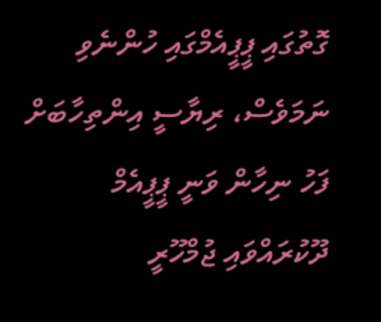ގޮތުގައި ޕީޕީއެމްގައި ހުންނެވި ނަމަވެސް، ރިޔާސީ އިންތިހާބަށް ފަހު ނިހާން ވަނީ ޕީޕީއެމް ދޫކުރައްވައި ޖުމްހޫރީ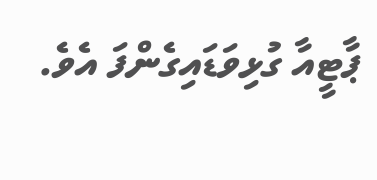ޕާޓީއާ ގުޅިވަޑައިގެންފަ އެވެ.